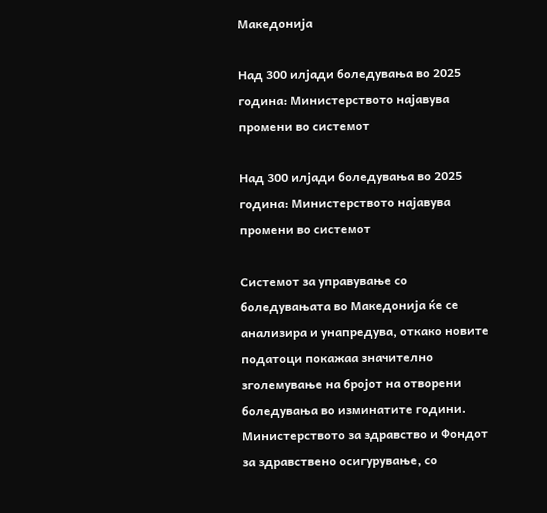Македонија

Над 300 илјади боледувања во 2025 година: Министерството најавува промени во системот

Над 300 илјади боледувања во 2025 година: Министерството најавува промени во системот

Системот за управување со боледувањата во Македонија ќе се анализира и унапредува, откако новите податоци покажаа значително зголемување на бројот на отворени боледувања во изминатите години. Министерството за здравство и Фондот за здравствено осигурување, со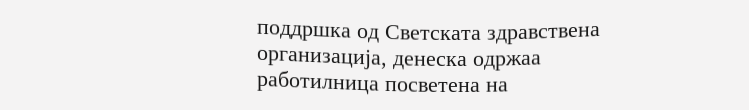поддршка од Светската здравствена организација, денеска одржаа работилница посветена на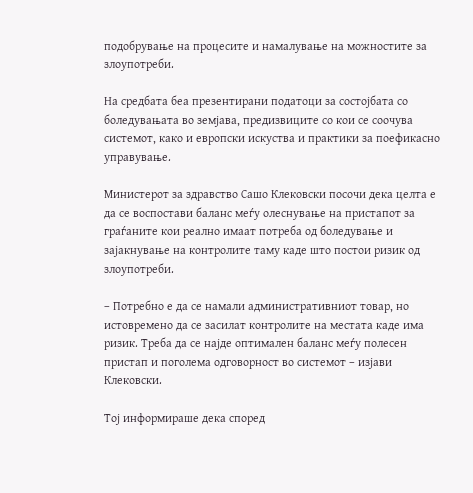подобрување на процесите и намалување на можностите за злоупотреби.

На средбата беа презентирани податоци за состојбата со боледувањата во земјава, предизвиците со кои се соочува системот, како и европски искуства и практики за поефикасно управување.

Министерот за здравство Сашо Клековски посочи дека целта е да се воспостави баланс меѓу олеснување на пристапот за граѓаните кои реално имаат потреба од боледување и зајакнување на контролите таму каде што постои ризик од злоупотреби.

– Потребно е да се намали административниот товар, но истовремено да се засилат контролите на местата каде има ризик. Треба да се најде оптимален баланс меѓу полесен пристап и поголема одговорност во системот – изјави Клековски.

Тој информираше дека според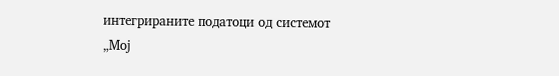интегрираните податоци од системот „Мој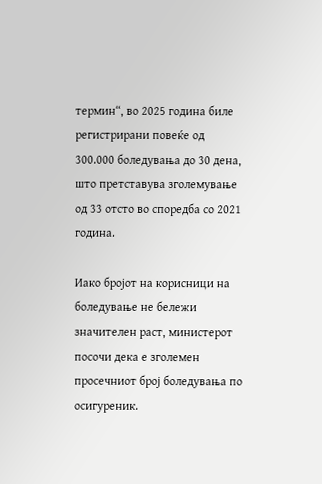термин“, во 2025 година биле регистрирани повеќе од 300.000 боледувања до 30 дена, што претставува зголемување од 33 отсто во споредба со 2021 година.

Иако бројот на корисници на боледување не бележи значителен раст, министерот посочи дека е зголемен просечниот број боледувања по осигуреник.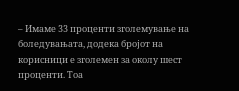– Имаме 33 проценти зголемување на боледувањата, додека бројот на корисници е зголемен за околу шест проценти. Тоа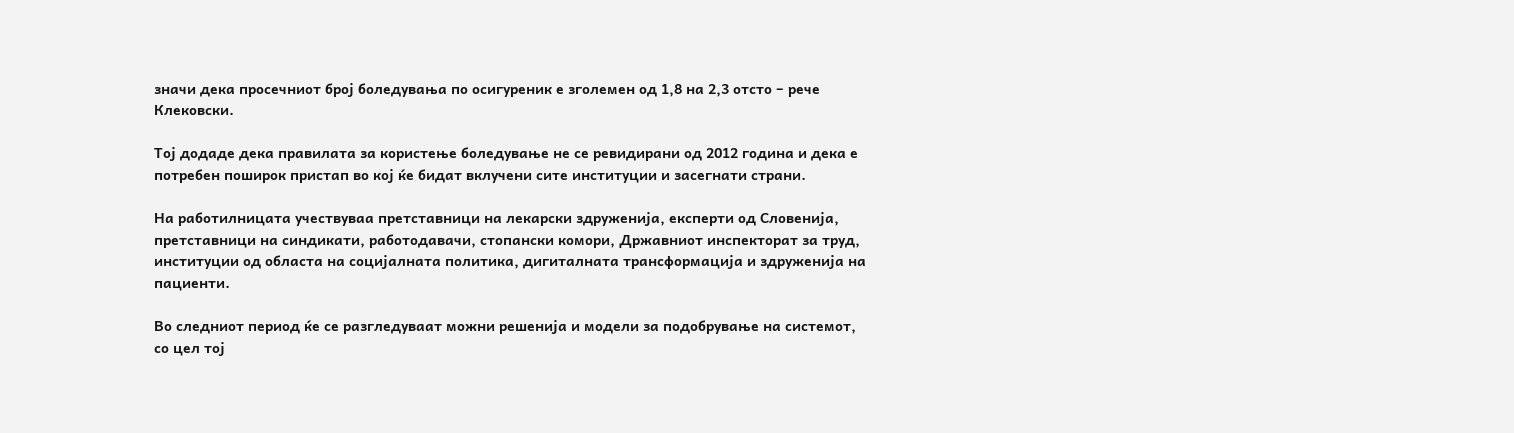значи дека просечниот број боледувања по осигуреник е зголемен од 1,8 на 2,3 отсто – рече Клековски.

Тој додаде дека правилата за користење боледување не се ревидирани од 2012 година и дека е потребен поширок пристап во кој ќе бидат вклучени сите институции и засегнати страни.

На работилницата учествуваа претставници на лекарски здруженија, експерти од Словенија, претставници на синдикати, работодавачи, стопански комори, Државниот инспекторат за труд, институции од областа на социјалната политика, дигиталната трансформација и здруженија на пациенти.

Во следниот период ќе се разгледуваат можни решенија и модели за подобрување на системот, со цел тој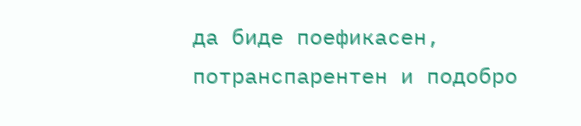да биде поефикасен, потранспарентен и подобро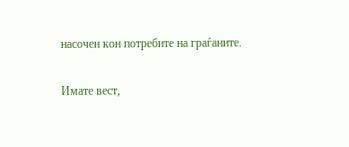насочен кон потребите на граѓаните.

Имате вест,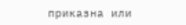приказна или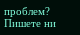проблем? Пишете ни